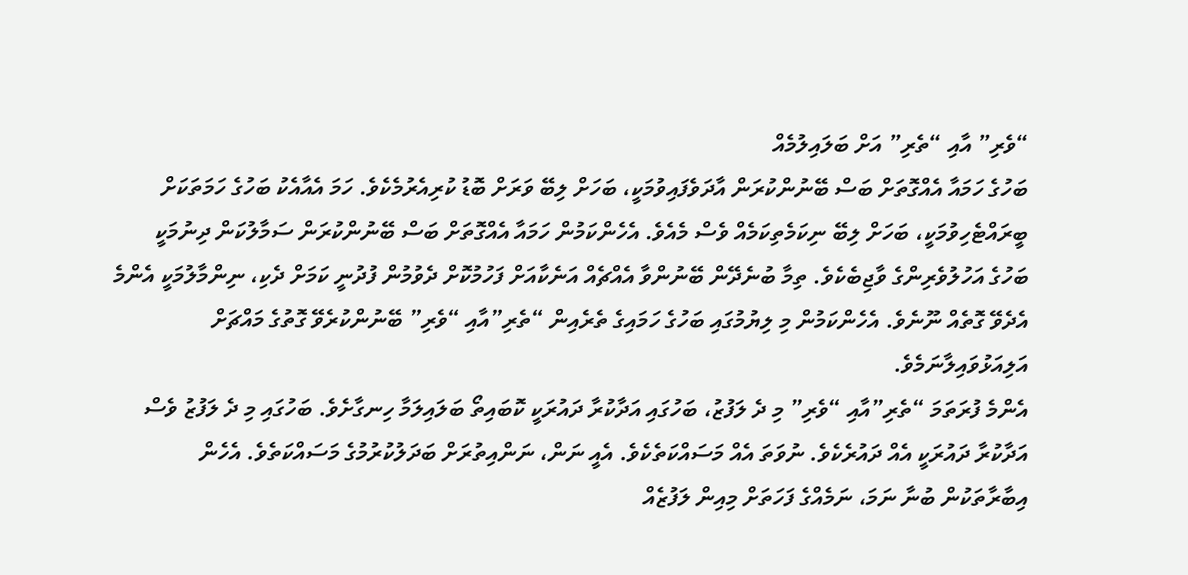“ވެރި” އާއި “ތެރި” އަށް ބަލައިލުމެއް
ބަހުގެ ހަމައާ އެއްގޮތަށް ބަސް ބޭނުންކުރަން އާދަވެފައިވުމަކީ، ބަހަށް ލިބޭ ވަރަށް ބޮޑު ކުރިއެރުމެކެވެ. ހަމަ އެއާއެކު ބަހުގެ ހަމަތަކަށް ބީރައްޓެހިވުމަކީ، ބަހަށް ލިބޭ ނިކަމެތިކަމެއް ވެސް މެއެވެ. އެހެންކަމުން ހަމައާ އެއްގޮތަށް ބަސް ބޭނުންކުރަން ސަމާލުކަން ދިނުމަކީ ބަހުގެ އަހުލުވެރިންގެ ވާޖިބެކެވެ. ތިމާ ބުނެދޭން ބޭނުންވާ އެއްޗެއް އަނެކާއަށް ފަހުމުކޮށް ދެވުމުން ފުދުނީ ކަމަށް ދެކި، ނިންމާލުމަކީ އެންމެ އެދެވޭ ގޮތެއް ނޫނެވެ. އެހެންކަމުން މި ލިޔުމުގައި ބަހުގެ ހަމައިގެ ތެރެއިން “ތެރި”އާއި “ވެރި” ބޭނުންކުރެވޭ ގޮތުގެ މައްޗަށް އަލިއަޅުވައިލާނަމެވެ.
އެންމެ ފުރަތަމަ “ތެރި”އާއި “ވެރި” މި ދެ ލަފުޒު، ބަހުގައި އަދާކުރާ ދައުރަކީ ކޮބައިތޯ ބަލައިލަމާ ހިނގާށެވެ. ބަހުގައި މި ދެ ލަފުޒު ވެސް އަދާކުރާ ދައުރަކީ އެއް ދައުރެކެވެ. ނުވަތަ އެއް މަސައްކަތެކެވެ. އެއީ ނަން، ނަންއިތުރަށް ބަދަލުކުރުމުގެ މަސައްކަތެވެ. އެހެން އިބާރާތަކުން ބުނާ ނަމަ، ނަމެއްގެ ފަހަތަށް މިއިން ލަފުޒެއް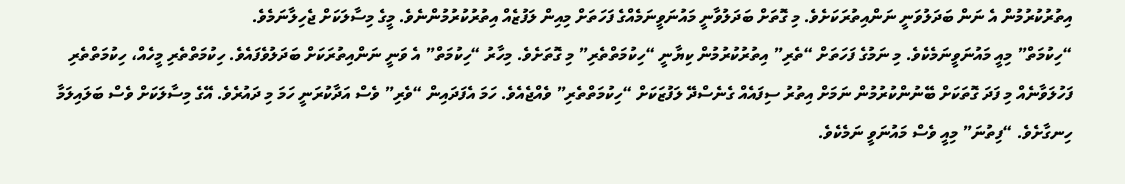އިތުރުކުރުމުން އެ ނަން ބަދަލުވަނީ ނަންއިތުރަކަށެވެ. މި ގޮތަށް ބަދަލުވާނީ މައުނަވީނަމެއްގެ ފަހަތަށް މިއިން ލަފުޒެއް އިތުރުކުރުމުންނެވެ. މީގެ މިސާލަކަށް ޖެހިލާނަމެވެ.
“ހިކުމަތް” މިއީ މައުނަވީނަމެކެވެ. މި ނަމުގެ ފަހަތަށް “ތެރި” އިތުރުކުރުމުން ކިޔާނީ “ހިކުމަތްތެރި” މި ގޮތަށެވެ. މިހާރު “ހިކުމަތް” އެ ވަނީ ނަންއިތުރަކަށް ބަދަލުވެފައެވެ. ހިކުމަތްތެރި މީހެއް، ހިކުމަތްތެރި ފަހުލަވާނެއް މި ފަދަ ގޮތަކަށް ބޭނުންކުރުމުން ނަމަށް އިތުރު ސިފައެއް ގެނެސްދޭ ލަފުޒަކަށް “ހިކުމަތްތެރި” ވެއްޖެއެވެ. ހަމަ އެފަދައިން “ވެރި” ވެސް އަދާކުރަނީ ހަމަ މި ދައުރެވެ. އޭގެ މިސާލަކަށް ވެސް ބަލައިލަމާ ހިނގާށެވެ. “ފިތުނަ” މިއީ ވެސް މައުނަވީ ނަމެކެވެ.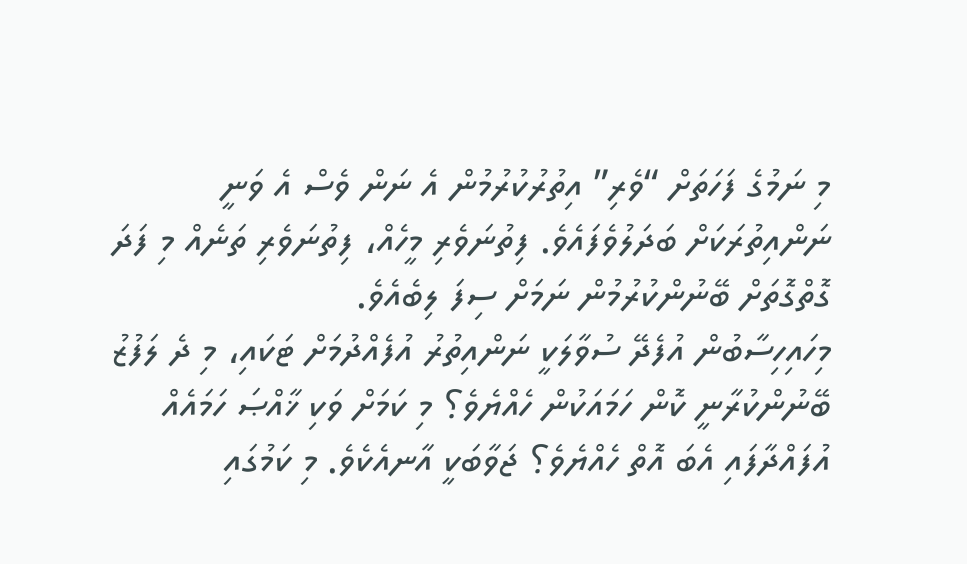މި ނަމުގެ ފަހަތަށް “ވެރި” އިތުރުކުރުމުން އެ ނަން ވެސް އެ ވަނީ ނަންއިތުރަކަށް ބަދަލުވެފައެވެ. ފިތުނަވެރި މީހެއް، ފިތުނަވެރި ތަނެއް މި ފަދަ ގޮތްގޮތަށް ބޭނުންކުރުމުން ނަމަށް ސިފަ ލިބެއެވެ.
މިހައިހިސާބުން އުފެދޭ ސުވާލަކީ ނަންއިތުރު އުފެއްދުމަށް ޓަކައި، މި ދެ ލަފުޒު ބޭނުންކުރާނީ ކޮން ހަމައަކުން ހެއްޔެވެ؟ މި ކަމަށް ވަކި ޚާއްޞަ ހަމައެއް އުފައްދާފައި އެބަ އޮތް ހެއްޔެވެ؟ ޖަވާބަކީ އާނއެކެވެ. މި ކަމުގައި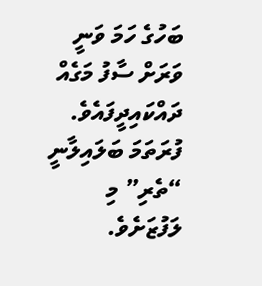ބަހުގެ ހަމަ ވަނީ ވަރަށް ސާފު މަގެއް ދައްކައިދީފައެވެ.
ފުރަތަމަ ބަލައިލާނީ “ތެރި” މި ލަފުޒަށެވެ.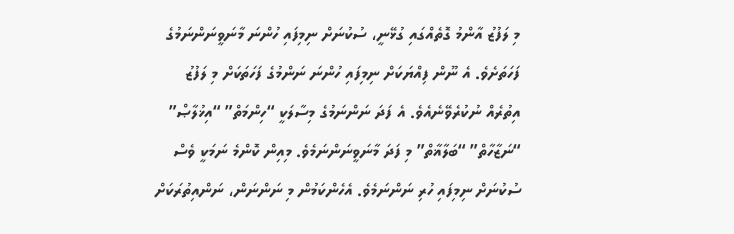މި ލަފުޒު އާންމު ގޮތެއްގައި ގުޅޭނީ، ސުކުނަށް ނިމިފައި ހުންނަ މާނަވީނަންނަމުގެ ފަހަތަށެވެ. އެ ނޫން ފިއްޔަކަށް ނިމިފައި ހުންނަ ނަންމުގެ ފަހަތަކަށް މި ލަފުޒު އިތުރެއް ނުކުރެވޭނެއެވެ. އެ ފަދަ ނަންނަމުގެ މިސާލަކީ “ހިންމަތް” “އިޚުލާޞް” “ނަޒާހާތް” “ބަލާޣާތް” މި ފަދަ މާނަވީނަންނަމެވެ. މިއިން ކޮންމެ ނަމަކީ ވެސް ސުކުނަށް ނިމިފައި ހުރި ނަންނަމެވެ. އެހެންކަމުން މި ނަންނަން، ނަންއިތުރަކަށް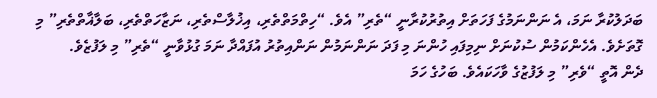ބަދަލުކުރާ ނަމަ، އެ ނަންނަމުގެ ފަހަތަށް އިތުރުކުރާނީ “ތެރި” އެވެ. “ހިތްމަތްތެރި، އިޚުލާސްތެރި، ނަޒާހަތްތެރި، ބަލާޣާތްތެރި” މި ގޮތަށެވެ. އެހެންކަމުން ސުކުނަށް ނިމިފައި ހުންނަ މި ފަދަ ނަންނަމުން ނަންއިތުރު އުފައްދާ ނަމަ ގުޅުވާނީ “ތެރި” މި ލަފުޒެވެ.
ދެން އޮތީ “ވެރި” މި ލަފުޒުގެ ވާހަކައެވެ. ބަހުގެ ހަމަ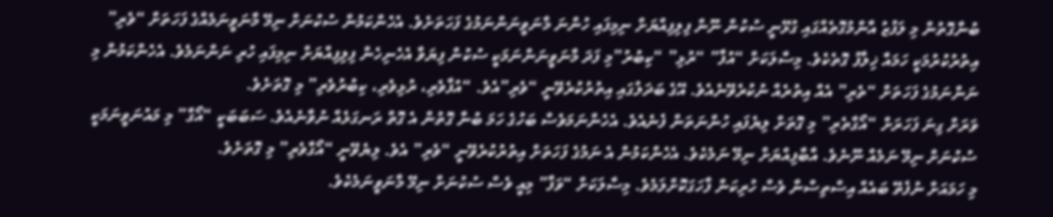ބުނާގޮތުން މި ލަފުޒު އާންމުގޮތެއްގައި ގުޅޭނީ ސުކުން ނޫން ފިލިފިއްޔަށް ނިމިފައި ހުންނަ މާނަވީނަންނަމުގެ ފަހަތަށެވެ. އެހެންކަމުން ސުކުނަށް ނިމޭ މާނަވީނަމެއްގެ ފަހަތަށް “ވެރި” އިތުރުކުރުމަކީ ހަމައާ ޚިލާފު ގޮތެކެވެ. މިސާލަކަށް “އުފާ” “ރުޅި” “ކިބުރު”މި ފަދަ މާނަވީނަންނަމަކީ ސުކުން ފިޔަވާ އެހެނިހެން ފިލިފިއްޔަށް ނިމިފައި ހުރި ނަންނަމެވެ. އެހެންކަމުން މި ނަންނަމުގެ ފަހަތަށް “ތެރި” އެއް އިތުރެއް ނުކުރެވޭނެއެވެ. އޭގެ ބަދަލުގައި އިތުރުކުރެވޭނީ “ވެރި”އެވެ. “އުފާވެރި، ރުޅިވެރި، ކިބުރުވެރި” މި ގޮތަށެވެ.
ވަރަށް ގިނަ ފަހަރަށް “އޯގާތެރި” މި ގޮތަށް ލިޔެފައި ހުންނަތަން ފެނެއެވެ. އެހެންނަމަވެސް ބަހުގެ ހަމަ ބުނާ ގޮތުން އެ ގޮތް ރަނގަޅެއް ނުވާނެއެވެ. ސަބަބަކީ “އޯގާ” މި މައުނަވީނަމަކީ ސުކުނަށް ނިމޭ ނަމެއް ނޫނެވެ. އާބާފިއްޔަށް ނިމޭ ނަމެކެވެ. އެހެންކަމުން އެ ނަމުގެ ފަހަތަށް އިތުރުކުރެވޭނީ “ވެރި” އެވެ. ލިޔެވޭނީ “އޯގާވެރި” މި ގޮތަށެވެ.
މި ހަމައަށް ނުފެތޭ ބައެއް އިސްތިސްނާ ވެސް ހުރިކަން ފާހަގަކޮށްލަމެވެ. މިސާލަކަށް “ވަފާ” މިއީ ވެސް ސުކުނަށް ނިމޭ މާނަވީނަމެކެވެ.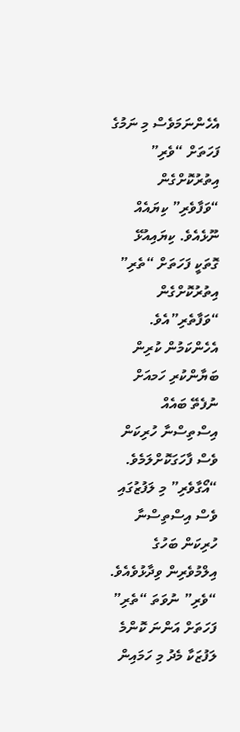އެހެންނަމަވެސް މި ނަމުގެ ފަހަތަށް “ވެރި” އިތުރުކޮށްގެން “ވަފާވެރި” ކިޔައެއް ނޫޅެއެވެ. ކިޔައިއުޅޭ ގޮތަކީ ފަހަތަށް “ތެރި” އިތުރުކޮށްގެން “ވަފާތެރި”އެވެ. އެހެންކަމުން ކުރިން ބަޔާންކުރި ހަމއަށް ނުފެތޭ ބައެއް އިސްތިސްނާ ހުރިކަން ވެސް ފާހަގަކޮށްލަމެވެ. “އޯގާވެރި” މި ލަފުޒުގައި ވެސް އިސްތިސްނާ ހުރިކަން ބަހުގެ އިލްމުވެރިން ވިދާޅުވެއެވެ.
“ވެރި” ނުވަތަ “ތެރި” ފަހަތަށް އަންނަ ކޮންމެ ލަފުޒަކާ މެދު މި ހަމައިން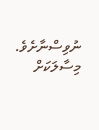ނުވިސްނާށެވެ. މިސާލަކަށް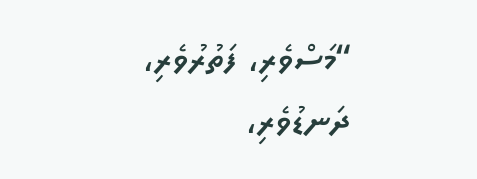“މަސްވެރި، ފަތުރުވެރި، ދަނޑުވެރި،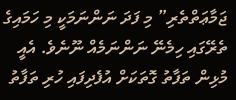ޖަމާޢަތްތެރި” މި ފަދަ ނަންނަމަކީ މި ހަމައިގެ ތެރޭގައި ހިމެނޭ ނަންނަމެއް ނޫނެވެ. އެއީ މުޅިން ތަފާތު ގޮތަކަށް އުފެދިފައި ހުރި ތަފާތު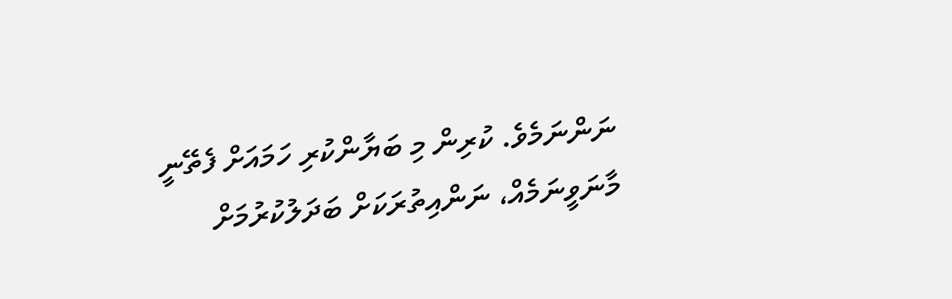ނަންނަމެވެ. ކުރިން މި ބަޔާންކުރި ހަމައަށް ފެތޭނީ މާނަވީނަމެއް، ނަންއިތުރަކަށް ބަދަލުކުރުމަށް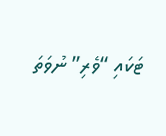ޓަކައި “ވެރި” ނުވަތަ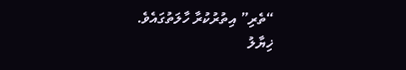“ތެރި” އިތުރުކުރާ ހާލަތުގައެވެ.
ޚިޔާލު